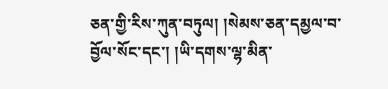ཅན་གྱི་རིས་ཀུན་བཏུལ། །སེམས་ཅན་དམྱལ་བ་བྱོལ་སོང་དང་། །ཡི་དགས་ལྷ་མིན་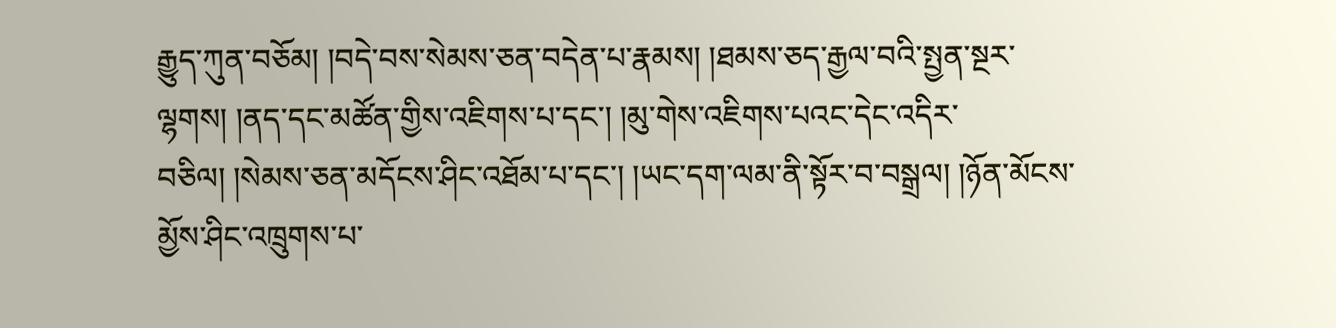རྒྱུད་ཀུན་བཅོམ། །བདེ་བས་སེམས་ཅན་བདེན་པ་རྣམས། །ཐམས་ཅད་རྒྱལ་བའི་སྤྱན་སྔར་ལྷགས། །ནད་དང་མཚོན་གྱིས་འཇིགས་པ་དང་། །མུ་གེས་འཇིགས་པའང་དེང་འདིར་བཅིལ། །སེམས་ཅན་མདོངས་ཤིང་འཐོམ་པ་དང་། །ཡང་དག་ལམ་ནི་སྟོར་བ་བསྒྲལ། །ཉོན་མོངས་མྱོས་ཤིང་འཁྲུགས་པ་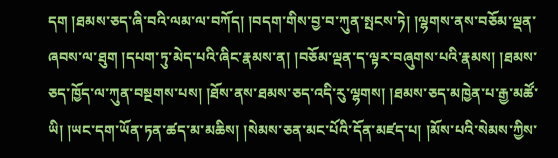དག །ཐམས་ཅད་ཞི་བའི་ལམ་ལ་བཀོད། །བདག་གིས་བྱ་བ་ཀུན་སྤངས་ཏེ། །ལྷགས་ནས་བཅོམ་ལྡན་ཞབས་ལ་ཐུག །དཔག་ཏུ་མེད་པའི་ཞིང་རྣམས་ན། །བཅོམ་ལྡན་ད་ལྟར་བཞུགས་པའི་རྣམས། །ཐམས་ཅད་ཁྱོད་ལ་ཀུན་བསྔགས་པས། །ཐོས་ནས་ཐམས་ཅད་འདི་རུ་ལྷགས། །ཐམས་ཅད་མཁྱེན་པ་རྒྱ་མཚོ་ཡི། །ཡང་དག་ཡོན་ཏན་ཚད་མ་མཆིས། །སེམས་ཅན་མང་པོའི་དོན་མཛད་པ། །མོས་པའི་སེམས་ཀྱིས་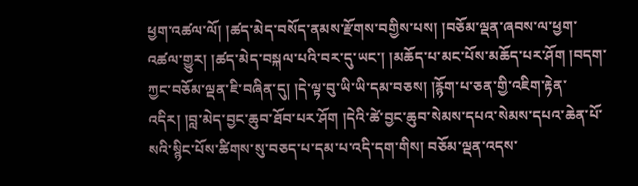ཕྱག་འཚལ་ལོ། །ཚད་མེད་བསོད་ནམས་རྫོགས་བགྱིས་པས། །བཅོམ་ལྡན་ཞབས་ལ་ཕྱག་འཚལ་གྱུར། །ཚད་མེད་བསྐལ་པའི་བར་དུ་ཡང་། །མཆོད་པ་མང་པོས་མཆོད་པར་ཤོག །བདག་ཀྱང་བཅོམ་ལྡན་ཇི་བཞིན་དུ། །དེ་ལྟ་བུ་ཡི་ཡི་དམ་བཅས། །རྙོག་པ་ཅན་གྱི་འཇིག་རྟེན་འདིར། །བླ་མེད་བྱང་ཆུབ་ཐོབ་པར་ཤོག །དེའི་ཚེ་བྱང་ཆུབ་སེམས་དཔའ་སེམས་དཔའ་ཆེན་པོ་སའི་སྙིང་པོས་ཚིགས་སུ་བཅད་པ་དམ་པ་འདི་དག་གིས། བཅོམ་ལྡན་འདས་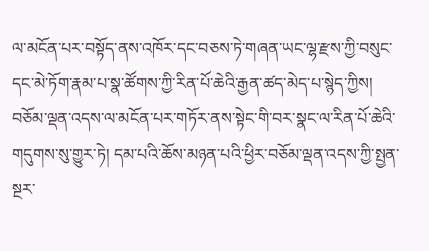ལ་མངོན་པར་བསྟོད་ནས་འཁོར་དང་བཅས་ཏེ་གཞན་ཡང་ལྷ་རྫས་ཀྱི་བསུང་དང་མེ་ཏོག་རྣམ་པ་སྣ་ཚོགས་ཀྱི་རིན་པོ་ཆེའི་རྒྱན་ཚད་མེད་པ་སྙེད་ཀྱིས། བཅོམ་ལྡན་འདས་ལ་མངོན་པར་གཏོར་ནས་སྟེང་གི་བར་སྣང་ལ་རིན་པོ་ཆེའི་གདུགས་སུ་གྱུར་ཏེ། དམ་པའི་ཆོས་མཉན་པའི་ཕྱིར་བཅོམ་ལྡན་འདས་ཀྱི་སྤྱན་སྔར་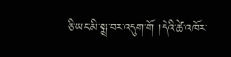ཅི་ཡང་མི་སྨྲ་བར་འདུག་གོ །དེའི་ཚེ་འཁོར་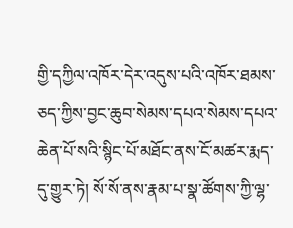གྱི་དཀྱིལ་འཁོར་དེར་འདུས་པའི་འཁོར་ཐམས་ཅད་ཀྱིས་བྱང་ཆུབ་སེམས་དཔའ་སེམས་དཔའ་ཆེན་པོ་སའི་སྙིང་པོ་མཐོང་ནས་ངོ་མཚར་རྨད་དུ་གྱུར་ཏེ། སོ་སོ་ནས་རྣམ་པ་སྣ་ཚོགས་ཀྱི་ལྷ་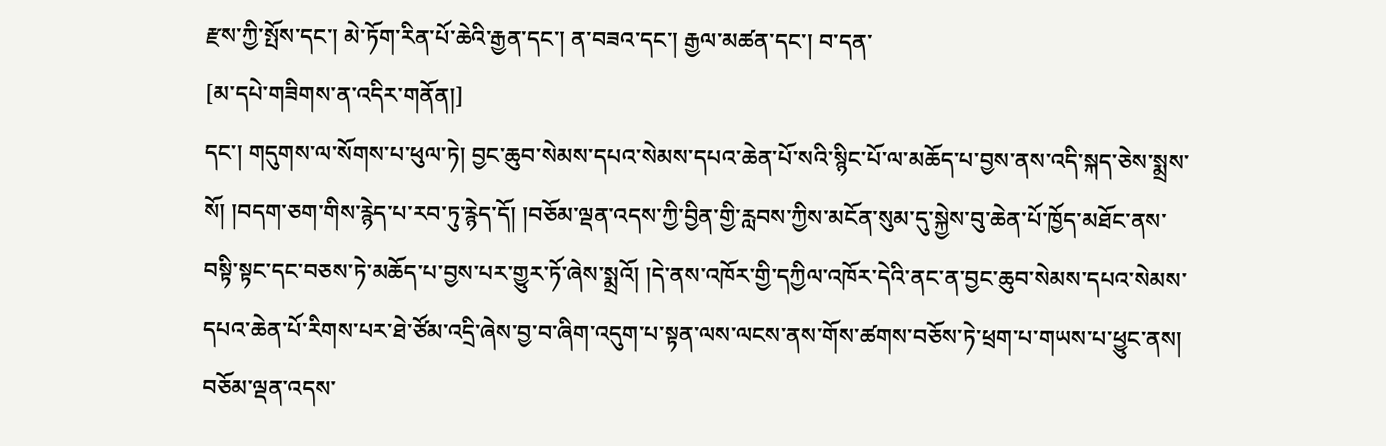རྫས་ཀྱི་སྤོས་དང་། མེ་ཏོག་རིན་པོ་ཆེའི་རྒྱན་དང་། ན་བཟའ་དང་། རྒྱལ་མཚན་དང་། བ་དན་
[མ་དཔེ་གཟིགས་ན་འདིར་གནོན།]
དང་། གདུགས་ལ་སོགས་པ་ཕུལ་ཏེ། བྱང་ཆུབ་སེམས་དཔའ་སེམས་དཔའ་ཆེན་པོ་སའི་སྙིང་པོ་ལ་མཆོད་པ་བྱས་ནས་འདི་སྐད་ཅེས་སྨྲས་སོ། །བདག་ཅག་གིས་རྙེད་པ་རབ་ཏུ་རྙེད་དོ། །བཅོམ་ལྡན་འདས་ཀྱི་བྱིན་གྱི་རླབས་ཀྱིས་མངོན་སུམ་དུ་སྐྱེས་བུ་ཆེན་པོ་ཁྱོད་མཐོང་ནས་བསྟི་སྟང་དང་བཅས་ཏེ་མཆོད་པ་བྱས་པར་གྱུར་ཏོ་ཞེས་སྨྲའོ། །དེ་ནས་འཁོར་གྱི་དཀྱིལ་འཁོར་དེའི་ནང་ན་བྱང་ཆུབ་སེམས་དཔའ་སེམས་དཔའ་ཆེན་པོ་རིགས་པར་ཐེ་ཙོམ་འདྲི་ཞེས་བྱ་བ་ཞིག་འདུག་པ་སྟན་ལས་ལངས་ནས་གོས་ཚགས་བཅོས་ཏེ་ཕྲག་པ་གཡས་པ་ཕྱུང་ནས། བཅོམ་ལྡན་འདས་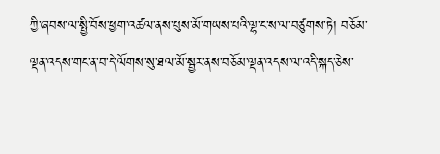ཀྱི་ཞབས་ལ་སྤྱི་བོས་ཕྱག་འཚལ་ནས་པུས་མོ་གཡས་པའི་ལྷ་ང་ས་ལ་བཙུགས་ཏེ། བཅོམ་ལྡན་འདས་གང་ན་བ་དེ་ལོགས་སུ་ཐལ་མོ་སྦྱར་ནས་བཅོམ་ལྡན་འདས་ལ་འདི་སྐད་ཅེས་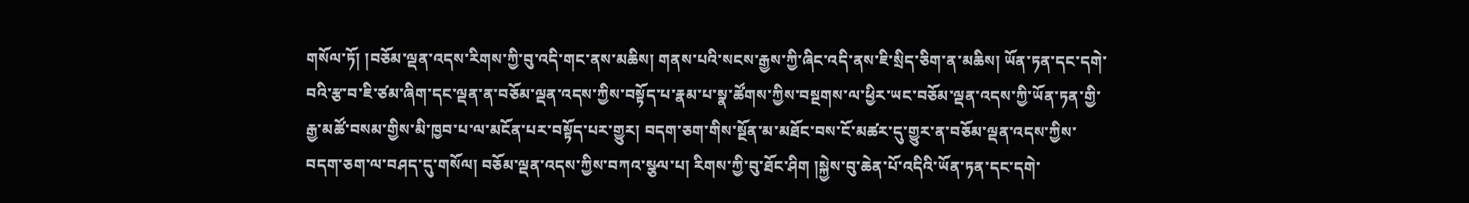གསོལ་ཏོ། །བཅོམ་ལྡན་འདས་རིགས་ཀྱི་བུ་འདི་གང་ནས་མཆིས། གནས་པའི་སངས་རྒྱས་ཀྱི་ཞིང་འདི་ནས་ཇི་སྲིད་ཅིག་ན་མཆིས། ཡོན་ཏན་དང་དགེ་བའི་རྩ་བ་ཇི་ཙམ་ཞིག་དང་ལྡན་ན་བཅོམ་ལྡན་འདས་ཀྱིས་བསྟོད་པ་རྣམ་པ་སྣ་ཚོགས་ཀྱིས་བསྔགས་ལ་ཕྱིར་ཡང་བཅོམ་ལྡན་འདས་ཀྱི་ཡོན་ཏན་གྱི་རྒྱ་མཚོ་བསམ་གྱིས་མི་ཁྱབ་པ་ལ་མངོན་པར་བསྟོད་པར་གྱུར། བདག་ཅག་གིས་སྔོན་མ་མཐོང་བས་ངོ་མཚར་དུ་གྱུར་ན་བཅོམ་ལྡན་འདས་ཀྱིས་བདག་ཅག་ལ་བཤད་དུ་གསོལ། བཅོམ་ལྡན་འདས་ཀྱིས་བཀའ་སྩལ་པ། རིགས་ཀྱི་བུ་ཐོང་ཤིག །སྐྱེས་བུ་ཆེན་པོ་འདིའི་ཡོན་ཏན་དང་དགེ་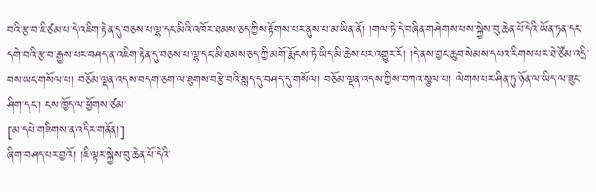བའི་རྩ་བ་ཇི་ཙམ་པ་དེ་འཇིག་རྟེན་དུ་བཅས་པ་ལྷ་དང་མིའི་འཁོར་ཐམས་ཅད་ཀྱིས་རྟོགས་པར་ནུས་པ་མ་ཡིན་ནོ། །གལ་ཏེ་དེ་བཞིན་གཤེགས་པས་སྐྱེས་བུ་ཆེན་པོ་དེའི་ཡོན་ཏན་དང་དགེ་བའི་རྩ་བ་རྒྱས་པར་བཤད་ན་འཇིག་རྟེན་དུ་བཅས་པ་ལྷ་དང་མི་ཐམས་ཅད་ཀྱི་མགོ་རྨོངས་ཏེ་ཡིད་མི་ཆེས་པར་འགྱུར་རོ། །དེ་ནས་བྱང་ཆུབ་སེམས་དཔའ་རིགས་པར་ཐེ་ཙོམ་འདྲི་བས་ཡང་གསོལ་པ། བཅོམ་ལྡན་འདས་བདག་ཅག་ལ་ཐུགས་བརྩེ་བའི་སླད་དུ་བཤད་དུ་གསོལ། བཅོམ་ལྡན་འདས་ཀྱིས་བཀའ་སྩལ་པ། ལེགས་པར་ཤིན་ཏུ་ཉོན་ལ་ཡིད་ལ་ཟུང་ཤིག་དང་། ངས་ཁྱོད་ལ་ཕྱོགས་ཙམ་
[མ་དཔེ་གཟིགས་ན་འདིར་གནོན།]
ཞིག་བཤད་པར་བྱའོ། །ཇི་ལྟར་སྐྱེས་བུ་ཆེན་པོ་དེའི་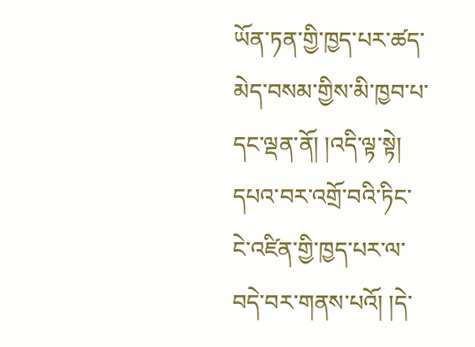ཡོན་ཏན་གྱི་ཁྱད་པར་ཚད་མེད་བསམ་གྱིས་མི་ཁྱབ་པ་དང་ལྡན་ནོ། །འདི་ལྟ་སྟེ། དཔའ་བར་འགྲོ་བའི་ཏིང་ངེ་འཛིན་གྱི་ཁྱད་པར་ལ་བདེ་བར་གནས་པའོ། །དེ་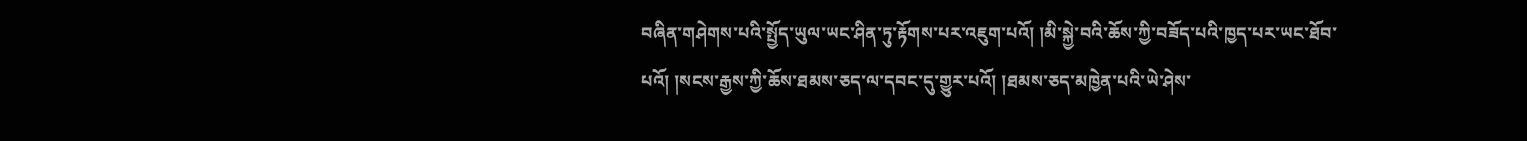བཞིན་གཤེགས་པའི་སྤྱོད་ཡུལ་ཡང་ཤིན་ཏུ་རྟོགས་པར་འཇུག་པའོ། །མི་སྐྱེ་བའི་ཆོས་ཀྱི་བཟོད་པའི་ཁྱད་པར་ཡང་ཐོབ་པའོ། །སངས་རྒྱས་ཀྱི་ཆོས་ཐམས་ཅད་ལ་དབང་དུ་གྱུར་པའོ། །ཐམས་ཅད་མཁྱེན་པའི་ཡེ་ཤེས་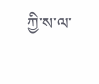ཀྱི་ས་ལ་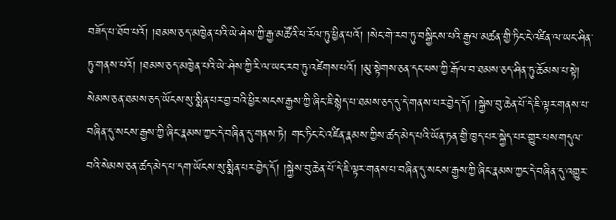བཟོད་པ་ཐོབ་པའོ། །ཐམས་ཅད་མཁྱེན་པའི་ཡེ་ཤེས་ཀྱི་རྒྱ་མཚོའི་ཕ་རོལ་ཏུ་ཕྱིན་པའོ། །སེང་གེ་རབ་ཏུ་བསྒྱིངས་པའི་རྒྱལ་མཚན་གྱི་ཏིང་ངེ་འཛིན་ལ་ཡང་ཤིན་ཏུ་གནས་པའོ། །ཐམས་ཅད་མཁྱེན་པའི་ཡེ་ཤེས་ཀྱི་རི་ལ་ཡང་རབ་ཏུ་འཛེགས་པའོ། །མུ་སྟེགས་ཅན་དང་ཕས་ཀྱི་རྒོལ་བ་ཐམས་ཅད་ཤིན་ཏུ་ཆོམས་པ་སྟེ། སེམས་ཅན་ཐམས་ཅད་ཡོངས་སུ་སྨིན་པར་བྱ་བའི་ཕྱིར་སངས་རྒྱས་ཀྱི་ཞིང་ཇི་སྙེད་པ་ཐམས་ཅད་དུ་དེ་གནས་པར་བྱེད་དོ། །སྐྱེས་བུ་ཆེན་པོ་དེ་ཇི་ལྟར་གནས་པ་བཞིན་དུ་སངས་རྒྱས་ཀྱི་ཞིང་རྣམས་ཀྱང་དེ་བཞིན་དུ་གནས་ཏེ། གང་ཏིང་ངེ་འཛིན་རྣམས་ཀྱིས་ཚད་མེད་པའི་ཡོན་ཏན་གྱི་ཁྱད་པར་སྐྱེད་པར་གྱུར་པས་གདུལ་བའི་སེམས་ཅན་ཚད་མེད་པ་དག་ཡོངས་སུ་སྨིན་པར་བྱེད་དོ། །སྐྱེས་བུ་ཆེན་པོ་དེ་ཇི་ལྟར་གནས་པ་བཞིན་དུ་སངས་རྒྱས་ཀྱི་ཞིང་རྣམས་ཀྱང་དེ་བཞིན་དུ་འགྱུར་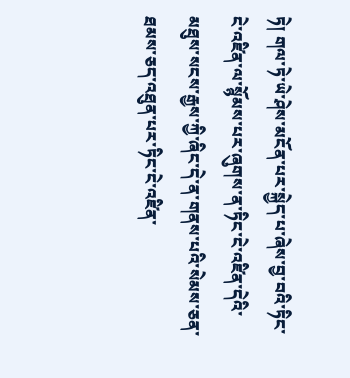ཏེ། གལ་ཏེ་ཡེ་ཤེས་མངོན་པར་སྐྱེད་པ་ཞེས་བྱ་བའི་ཏིང་ངེ་འཛིན་ལ་སྙོམས་པར་ཞུགས་ན་ཏིང་ངེ་འཛིན་དེའི་མཐུས་སངས་རྒྱས་ཀྱི་ཞིང་དེ་ན་གནས་པའི་སེམས་ཅན་ཐམས་ཅད་འཐུན་པར་ཏིང་ངེ་འཛིན་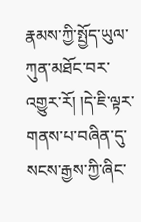རྣམས་ཀྱི་སྤྱོད་ཡུལ་ཀུན་མཐོང་བར་འགྱུར་རོ། །དེ་ཇི་ལྟར་གནས་པ་བཞིན་དུ་སངས་རྒྱས་ཀྱི་ཞིང་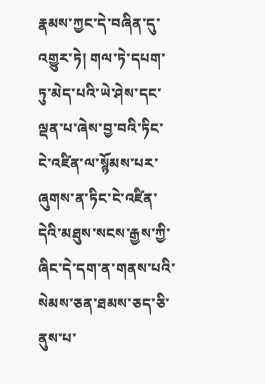རྣམས་ཀྱང་དེ་བཞིན་དུ་འགྱུར་ཏེ། གལ་ཏེ་དཔག་ཏུ་མེད་པའི་ཡེ་ཤེས་དང་ལྡན་པ་ཞེས་བྱ་བའི་ཏིང་ངེ་འཛིན་ལ་སྙོམས་པར་ཞུགས་ན་ཏིང་ངེ་འཛིན་དེའི་མཐུས་སངས་རྒྱས་ཀྱི་ཞིང་དེ་དག་ན་གནས་པའི་སེམས་ཅན་ཐམས་ཅད་ཅི་ནུས་པ་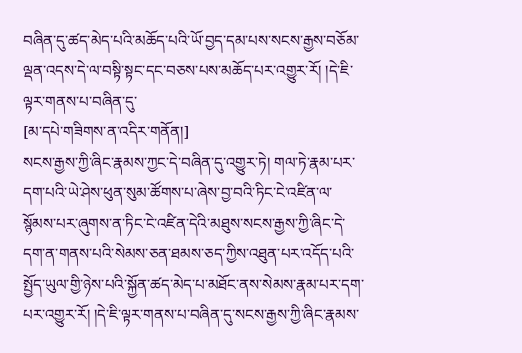བཞིན་དུ་ཚད་མེད་པའི་མཆོད་པའི་ཡོ་བྱད་དམ་པས་སངས་རྒྱས་བཅོམ་ལྡན་འདས་དེ་ལ་བསྟི་སྟང་དང་བཅས་པས་མཆོད་པར་འགྱུར་རོ། །དེ་ཇི་ལྟར་གནས་པ་བཞིན་དུ་
[མ་དཔེ་གཟིགས་ན་འདིར་གནོན།]
སངས་རྒྱས་ཀྱི་ཞིང་རྣམས་ཀྱང་དེ་བཞིན་དུ་འགྱུར་ཏེ། གལ་ཏེ་རྣམ་པར་དག་པའི་ཡེ་ཤེས་ཕུན་སུམ་ཚོགས་པ་ཞེས་བྱ་བའི་ཏིང་ངེ་འཛིན་ལ་སྙོམས་པར་ཞུགས་ན་ཏིང་ངེ་འཛིན་དེའི་མཐུས་སངས་རྒྱས་ཀྱི་ཞིང་དེ་དག་ན་གནས་པའི་སེམས་ཅན་ཐམས་ཅད་ཀྱིས་འཐུན་པར་འདོད་པའི་སྤྱོད་ཡུལ་གྱི་ཉེས་པའི་སྐྱོན་ཚད་མེད་པ་མཐོང་ནས་སེམས་རྣམ་པར་དག་པར་འགྱུར་རོ། །དེ་ཇི་ལྟར་གནས་པ་བཞིན་དུ་སངས་རྒྱས་ཀྱི་ཞིང་རྣམས་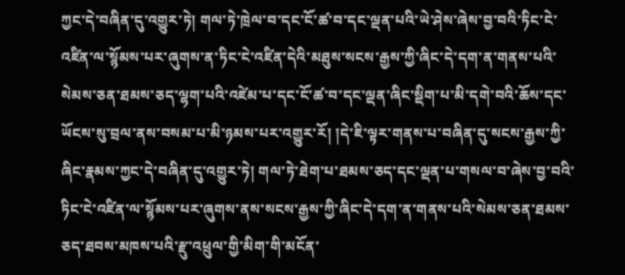ཀྱང་དེ་བཞིན་དུ་འགྱུར་ཏེ། གལ་ཏེ་ཁྲེལ་བ་དང་ངོ་ཚ་བ་དང་ལྡན་པའི་ཡེ་ཤེས་ཞེས་བྱ་བའི་ཏིང་ངེ་འཛིན་ལ་སྙོམས་པར་ཞུགས་ན་ཏིང་ངེ་འཛིན་དེའི་མཐུས་སངས་རྒྱས་ཀྱི་ཞིང་དེ་དག་ན་གནས་པའི་སེམས་ཅན་ཐམས་ཅད་ལྷག་པའི་འཛེམ་པ་དང་ངོ་ཚ་བ་དང་ལྡན་ཞིང་སྡིག་པ་མི་དགེ་བའི་ཆོས་དང་ཡོངས་སུ་བྲལ་ནས་བསམ་པ་མི་ཉམས་པར་འགྱུར་རོ། །དེ་ཇི་ལྟར་གནས་པ་བཞིན་དུ་སངས་རྒྱས་ཀྱི་ཞིང་རྣམས་ཀྱང་དེ་བཞིན་དུ་འགྱུར་ཏེ། གལ་ཏེ་ཐེག་པ་ཐམས་ཅད་དང་ལྡན་པ་གསལ་བ་ཞེས་བྱ་བའི་ཏིང་ངེ་འཛིན་ལ་སྙོམས་པར་ཞུགས་ནས་སངས་རྒྱས་ཀྱི་ཞིང་དེ་དག་ན་གནས་པའི་སེམས་ཅན་ཐམས་ཅད་ཐབས་མཁས་པའི་རྫུ་འཕྲུལ་གྱི་མིག་གི་མངོན་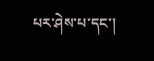པར་ཤེས་པ་དང་།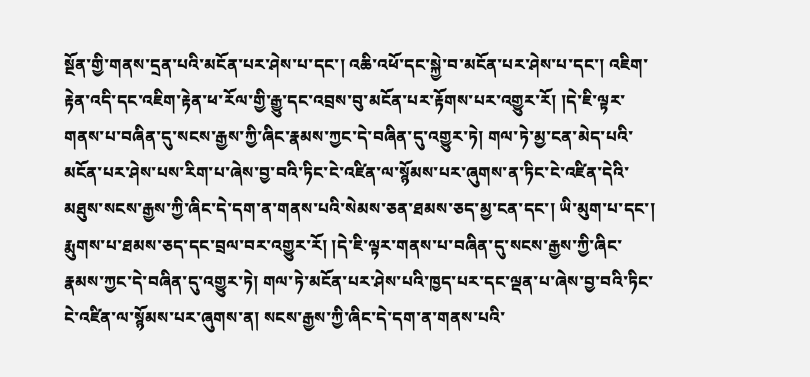སྔོན་གྱི་གནས་དྲན་པའི་མངོན་པར་ཤེས་པ་དང་། འཆི་འཕོ་དང་སྐྱེ་བ་མངོན་པར་ཤེས་པ་དང་། འཇིག་རྟེན་འདི་དང་འཇིག་རྟེན་ཕ་རོལ་གྱི་རྒྱུ་དང་འབྲས་བུ་མངོན་པར་རྟོགས་པར་འགྱུར་རོ། །དེ་ཇི་ལྟར་གནས་པ་བཞིན་དུ་སངས་རྒྱས་ཀྱི་ཞིང་རྣམས་ཀྱང་དེ་བཞིན་དུ་འགྱུར་ཏེ། གལ་ཏེ་མྱ་ངན་མེད་པའི་མངོན་པར་ཤེས་པས་རིག་པ་ཞེས་བྱ་བའི་ཏིང་ངེ་འཛིན་ལ་སྙོམས་པར་ཞུགས་ན་ཏིང་ངེ་འཛིན་དེའི་མཐུས་སངས་རྒྱས་ཀྱི་ཞིང་དེ་དག་ན་གནས་པའི་སེམས་ཅན་ཐམས་ཅད་མྱ་ངན་དང་། ཡི་མུག་པ་དང་། རྨུགས་པ་ཐམས་ཅད་དང་བྲལ་བར་འགྱུར་རོ། །དེ་ཇི་ལྟར་གནས་པ་བཞིན་དུ་སངས་རྒྱས་ཀྱི་ཞིང་རྣམས་ཀྱང་དེ་བཞིན་དུ་འགྱུར་ཏེ། གལ་ཏེ་མངོན་པར་ཤེས་པའི་ཁྱད་པར་དང་ལྡན་པ་ཞེས་བྱ་བའི་ཏིང་ངེ་འཛིན་ལ་སྙོམས་པར་ཞུགས་ན། སངས་རྒྱས་ཀྱི་ཞིང་དེ་དག་ན་གནས་པའི་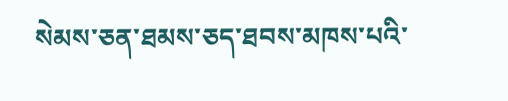སེམས་ཅན་ཐམས་ཅད་ཐབས་མཁས་པའི་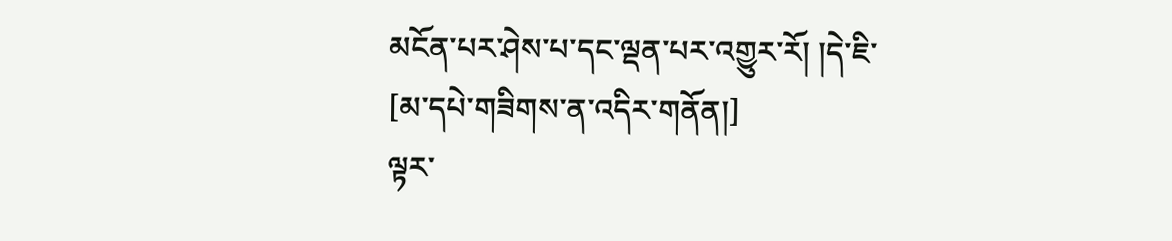མངོན་པར་ཤེས་པ་དང་ལྡན་པར་འགྱུར་རོ། །དེ་ཇི་
[མ་དཔེ་གཟིགས་ན་འདིར་གནོན།]
ལྟར་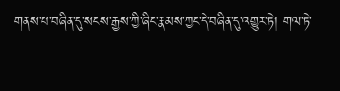གནས་པ་བཞིན་དུ་སངས་རྒྱས་ཀྱི་ཞིང་རྣམས་ཀྱང་དེ་བཞིན་དུ་འགྱུར་ཏེ། གལ་ཏེ་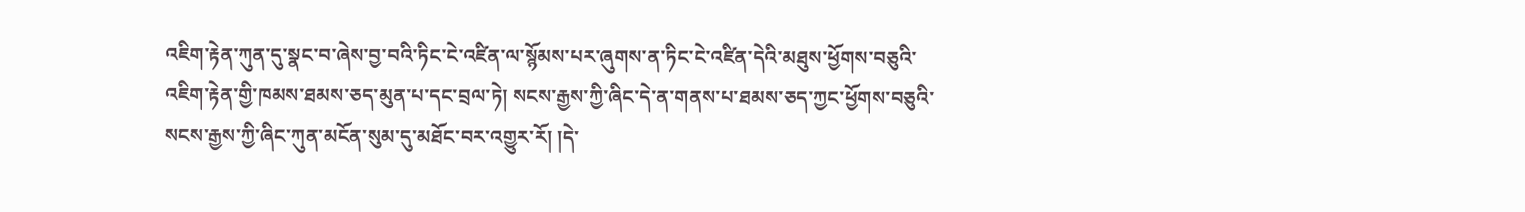འཇིག་རྟེན་ཀུན་དུ་སྣང་བ་ཞེས་བྱ་བའི་ཏིང་ངེ་འཛིན་ལ་སྙོམས་པར་ཞུགས་ན་ཏིང་ངེ་འཛིན་དེའི་མཐུས་ཕྱོགས་བཅུའི་འཇིག་རྟེན་གྱི་ཁམས་ཐམས་ཅད་མུན་པ་དང་བྲལ་ཏེ། སངས་རྒྱས་ཀྱི་ཞིང་དེ་ན་གནས་པ་ཐམས་ཅད་ཀྱང་ཕྱོགས་བཅུའི་སངས་རྒྱས་ཀྱི་ཞིང་ཀུན་མངོན་སུམ་དུ་མཐོང་བར་འགྱུར་རོ། །དེ་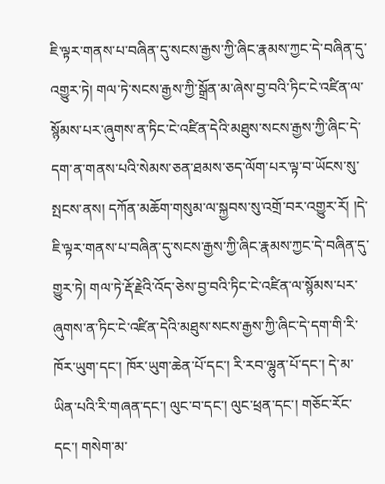ཇི་ལྟར་གནས་པ་བཞིན་དུ་སངས་རྒྱས་ཀྱི་ཞིང་རྣམས་ཀྱང་དེ་བཞིན་དུ་འགྱུར་ཏེ། གལ་ཏེ་སངས་རྒྱས་ཀྱི་སྒྲོན་མ་ཞེས་བྱ་བའི་ཏིང་ངེ་འཛིན་ལ་སྙོམས་པར་ཞུགས་ན་ཏིང་ངེ་འཛིན་དེའི་མཐུས་སངས་རྒྱས་ཀྱི་ཞིང་དེ་དག་ན་གནས་པའི་སེམས་ཅན་ཐམས་ཅད་ལོག་པར་ལྟ་བ་ཡོངས་སུ་སྤངས་ནས། དཀོན་མཆོག་གསུམ་ལ་སྐྱབས་སུ་འགྲོ་བར་འགྱུར་རོ། །དེ་ཇི་ལྟར་གནས་པ་བཞིན་དུ་སངས་རྒྱས་ཀྱི་ཞིང་རྣམས་ཀྱང་དེ་བཞིན་དུ་གྱུར་ཏེ། གལ་ཏེ་རྡོ་རྗེའི་འོད་ཅེས་བྱ་བའི་ཏིང་ངེ་འཛིན་ལ་སྙོམས་པར་ཞུགས་ན་ཏིང་ངེ་འཛིན་དེའི་མཐུས་སངས་རྒྱས་ཀྱི་ཞིང་དེ་དག་གི་རི་ཁོར་ཡུག་དང་། ཁོར་ཡུག་ཆེན་པོ་དང་། རི་རབ་ལྷུན་པོ་དང་། དེ་མ་ཡིན་པའི་རི་གཞན་དང་། ལུང་བ་དང་། ལུང་ཕྲན་དང་། གཅོང་རོང་དང་། གསེག་མ་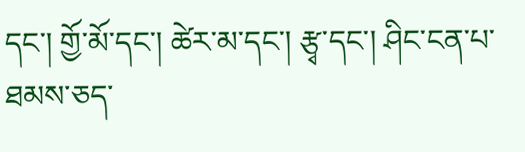དང་། གྱོ་མོ་དང་། ཚེར་མ་དང་། རྩྭ་དང་། ཤིང་ངན་པ་ཐམས་ཅད་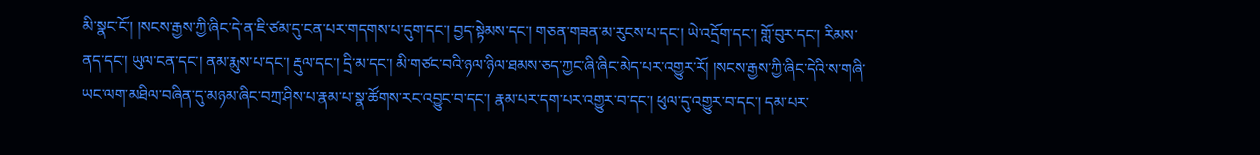མི་སྣང་ངོ་། །སངས་རྒྱས་ཀྱི་ཞིང་དེ་ན་ཇི་ཙམ་དུ་ངན་པར་གདགས་པ་དུག་དང་། བྱད་སྟེམས་དང་། གཅན་གཟན་མ་རུངས་པ་དང་། ཡེ་འདྲོག་དང་། གློ་བུར་དང་། རིམས་ནད་དང་། ཡུལ་ངན་དང་། ནམ་རྨུས་པ་དང་། རྡུལ་དང་། དྲི་མ་དང་། མི་གཙང་བའི་ཉལ་ཉིལ་ཐམས་ཅད་ཀྱང་ཞི་ཞིང་མེད་པར་འགྱུར་རོ། །སངས་རྒྱས་ཀྱི་ཞིང་དེའི་ས་གཞི་ཡང་ལག་མཐིལ་བཞིན་དུ་མཉམ་ཞིང་བཀྲ་ཤིས་པ་རྣམ་པ་སྣ་ཚོགས་རང་འབྱུང་བ་དང་། རྣམ་པར་དག་པར་འགྱུར་བ་དང་། ཕུལ་དུ་འགྱུར་བ་དང་། དམ་པར་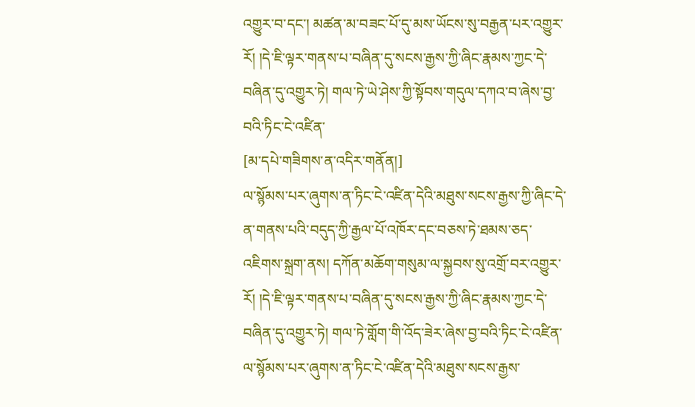འགྱུར་བ་དང་། མཚན་མ་བཟང་པོ་དུ་མས་ཡོངས་སུ་བརྒྱན་པར་འགྱུར་རོ། །དེ་ཇི་ལྟར་གནས་པ་བཞིན་དུ་སངས་རྒྱས་ཀྱི་ཞིང་རྣམས་ཀྱང་དེ་བཞིན་དུ་འགྱུར་ཏེ། གལ་ཏེ་ཡེ་ཤེས་ཀྱི་སྟོབས་གདུལ་དཀའ་བ་ཞེས་བྱ་བའི་ཏིང་ངེ་འཛིན་
[མ་དཔེ་གཟིགས་ན་འདིར་གནོན།]
ལ་སྙོམས་པར་ཞུགས་ན་ཏིང་ངེ་འཛིན་དེའི་མཐུས་སངས་རྒྱས་ཀྱི་ཞིང་དེ་ན་གནས་པའི་བདུད་ཀྱི་རྒྱལ་པོ་འཁོར་དང་བཅས་ཏེ་ཐམས་ཅད་འཇིགས་སྐྲག་ནས། དཀོན་མཆོག་གསུམ་ལ་སྐྱབས་སུ་འགྲོ་བར་འགྱུར་རོ། །དེ་ཇི་ལྟར་གནས་པ་བཞིན་དུ་སངས་རྒྱས་ཀྱི་ཞིང་རྣམས་ཀྱང་དེ་བཞིན་དུ་འགྱུར་ཏེ། གལ་ཏེ་གློག་གི་འོད་ཟེར་ཞེས་བྱ་བའི་ཏིང་ངེ་འཛིན་ལ་སྙོམས་པར་ཞུགས་ན་ཏིང་ངེ་འཛིན་དེའི་མཐུས་སངས་རྒྱས་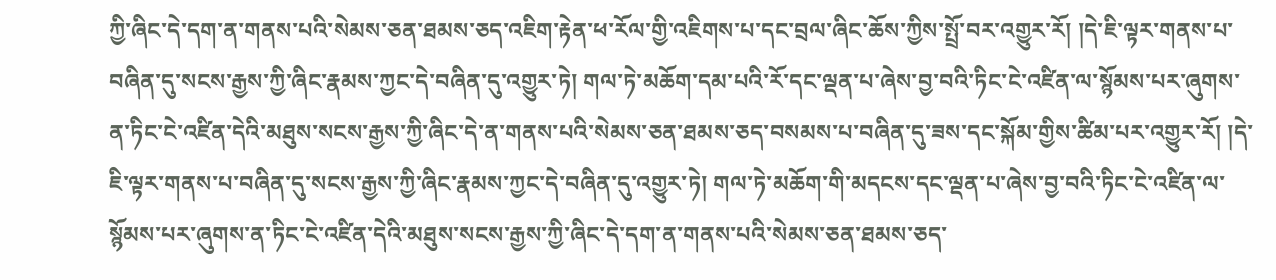ཀྱི་ཞིང་དེ་དག་ན་གནས་པའི་སེམས་ཅན་ཐམས་ཅད་འཇིག་རྟེན་ཕ་རོལ་གྱི་འཇིགས་པ་དང་བྲལ་ཞིང་ཆོས་ཀྱིས་སྤྲོ་བར་འགྱུར་རོ། །དེ་ཇི་ལྟར་གནས་པ་བཞིན་དུ་སངས་རྒྱས་ཀྱི་ཞིང་རྣམས་ཀྱང་དེ་བཞིན་དུ་འགྱུར་ཏེ། གལ་ཏེ་མཆོག་དམ་པའི་རོ་དང་ལྡན་པ་ཞེས་བྱ་བའི་ཏིང་ངེ་འཛིན་ལ་སྙོམས་པར་ཞུགས་ན་ཏིང་ངེ་འཛིན་དེའི་མཐུས་སངས་རྒྱས་ཀྱི་ཞིང་དེ་ན་གནས་པའི་སེམས་ཅན་ཐམས་ཅད་བསམས་པ་བཞིན་དུ་ཟས་དང་སྐོམ་གྱིས་ཚིམ་པར་འགྱུར་རོ། །དེ་ཇི་ལྟར་གནས་པ་བཞིན་དུ་སངས་རྒྱས་ཀྱི་ཞིང་རྣམས་ཀྱང་དེ་བཞིན་དུ་འགྱུར་ཏེ། གལ་ཏེ་མཆོག་གི་མདངས་དང་ལྡན་པ་ཞེས་བྱ་བའི་ཏིང་ངེ་འཛིན་ལ་སྙོམས་པར་ཞུགས་ན་ཏིང་ངེ་འཛིན་དེའི་མཐུས་སངས་རྒྱས་ཀྱི་ཞིང་དེ་དག་ན་གནས་པའི་སེམས་ཅན་ཐམས་ཅད་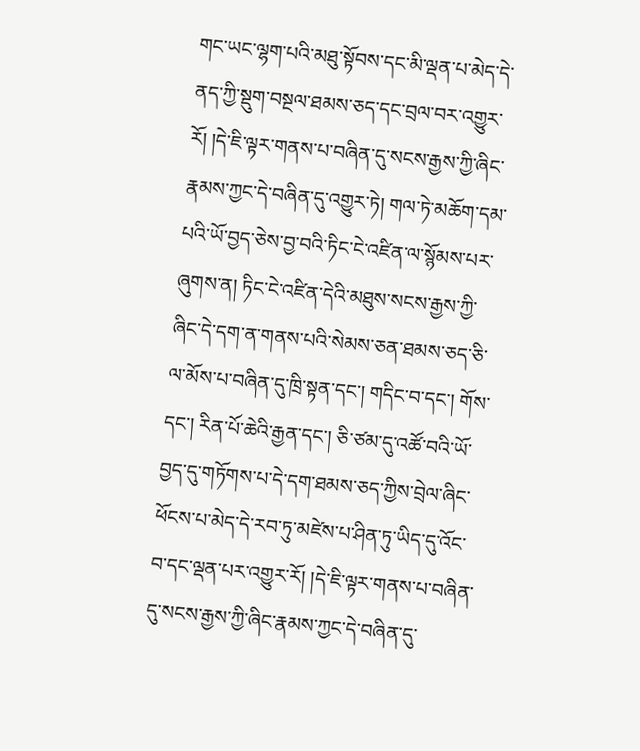གང་ཡང་ལྷག་པའི་མཐུ་སྟོབས་དང་མི་ལྡན་པ་མེད་དེ་ནད་ཀྱི་སྡུག་བསྔལ་ཐམས་ཅད་དང་བྲལ་བར་འགྱུར་རོ། །དེ་ཇི་ལྟར་གནས་པ་བཞིན་དུ་སངས་རྒྱས་ཀྱི་ཞིང་རྣམས་ཀྱང་དེ་བཞིན་དུ་འགྱུར་ཏེ། གལ་ཏེ་མཆོག་དམ་པའི་ཡོ་བྱད་ཅེས་བྱ་བའི་ཏིང་ངེ་འཛིན་ལ་སྙོམས་པར་ཞུགས་ན། ཏིང་ངེ་འཛིན་དེའི་མཐུས་སངས་རྒྱས་ཀྱི་ཞིང་དེ་དག་ན་གནས་པའི་སེམས་ཅན་ཐམས་ཅད་ཅི་ལ་མོས་པ་བཞིན་དུ་ཁྲི་སྟན་དང་། གདིང་བ་དང་། གོས་དང་། རིན་པོ་ཆེའི་རྒྱན་དང་། ཅི་ཙམ་དུ་འཚོ་བའི་ཡོ་བྱད་དུ་གཏོགས་པ་དེ་དག་ཐམས་ཅད་ཀྱིས་བྲེལ་ཞིང་ཕོངས་པ་མེད་དེ་རབ་ཏུ་མཛེས་པ་ཤིན་ཏུ་ཡིད་དུ་འོང་བ་དང་ལྡན་པར་འགྱུར་རོ། །དེ་ཇི་ལྟར་གནས་པ་བཞིན་དུ་སངས་རྒྱས་ཀྱི་ཞིང་རྣམས་ཀྱང་དེ་བཞིན་དུ་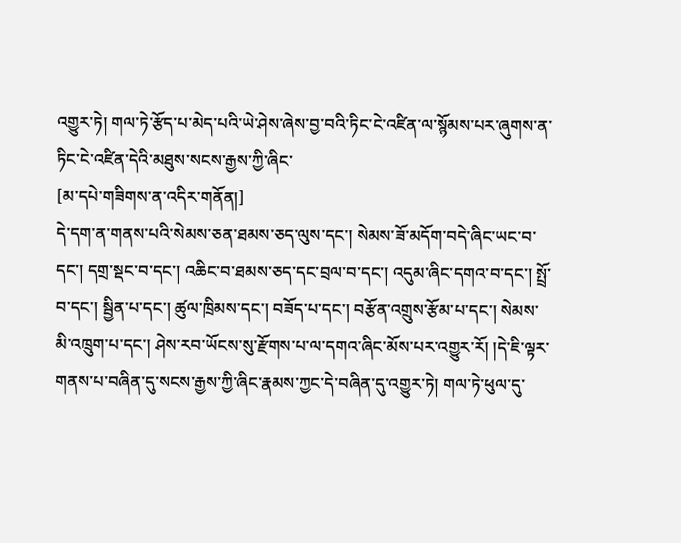འགྱུར་ཏེ། གལ་ཏེ་རྩོད་པ་མེད་པའི་ཡེ་ཤེས་ཞེས་བྱ་བའི་ཏིང་ངེ་འཛིན་ལ་སྙོམས་པར་ཞུགས་ན་ཏིང་ངེ་འཛིན་དེའི་མཐུས་སངས་རྒྱས་ཀྱི་ཞིང་
[མ་དཔེ་གཟིགས་ན་འདིར་གནོན།]
དེ་དག་ན་གནས་པའི་སེམས་ཅན་ཐམས་ཅད་ལུས་དང་། སེམས་ཟོ་མདོག་བདེ་ཞིང་ཡང་བ་དང་། དགྲ་སྡང་བ་དང་། འཆིང་བ་ཐམས་ཅད་དང་བྲལ་བ་དང་། འདུམ་ཞིང་དགའ་བ་དང་། སྤྲོ་བ་དང་། སྦྱིན་པ་དང་། ཚུལ་ཁྲིམས་དང་། བཟོད་པ་དང་། བརྩོན་འགྲུས་རྩོམ་པ་དང་། སེམས་མི་འཁྲུག་པ་དང་། ཤེས་རབ་ཡོངས་སུ་རྫོགས་པ་ལ་དགའ་ཞིང་མོས་པར་འགྱུར་རོ། །དེ་ཇི་ལྟར་གནས་པ་བཞིན་དུ་སངས་རྒྱས་ཀྱི་ཞིང་རྣམས་ཀྱང་དེ་བཞིན་དུ་འགྱུར་ཏེ། གལ་ཏེ་ཕུལ་དུ་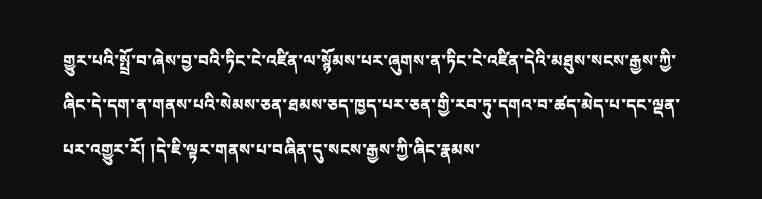གྱུར་པའི་སྤྲོ་བ་ཞེས་བྱ་བའི་ཏིང་ངེ་འཛིན་ལ་སྙོམས་པར་ཞུགས་ན་ཏིང་ངེ་འཛིན་དེའི་མཐུས་སངས་རྒྱས་ཀྱི་ཞིང་དེ་དག་ན་གནས་པའི་སེམས་ཅན་ཐམས་ཅད་ཁྱད་པར་ཅན་གྱི་རབ་ཏུ་དགའ་བ་ཚད་མེད་པ་དང་ལྡན་པར་འགྱུར་རོ། །དེ་ཇི་ལྟར་གནས་པ་བཞིན་དུ་སངས་རྒྱས་ཀྱི་ཞིང་རྣམས་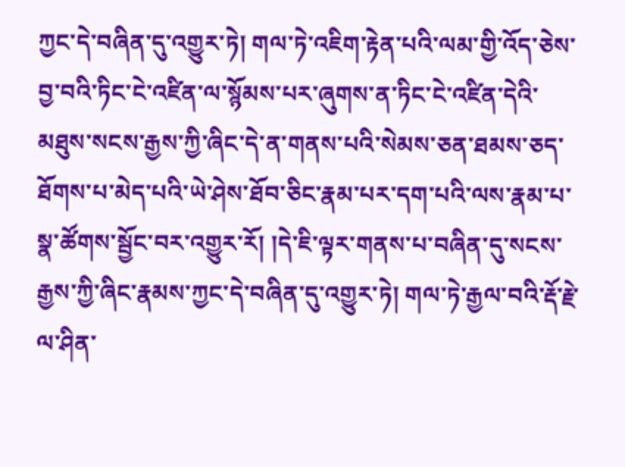ཀྱང་དེ་བཞིན་དུ་འགྱུར་ཏེ། གལ་ཏེ་འཇིག་རྟེན་པའི་ལམ་གྱི་འོད་ཅེས་བྱ་བའི་ཏིང་ངེ་འཛིན་ལ་སྙོམས་པར་ཞུགས་ན་ཏིང་ངེ་འཛིན་དེའི་མཐུས་སངས་རྒྱས་ཀྱི་ཞིང་དེ་ན་གནས་པའི་སེམས་ཅན་ཐམས་ཅད་ཐོགས་པ་མེད་པའི་ཡེ་ཤེས་ཐོབ་ཅིང་རྣམ་པར་དག་པའི་ལས་རྣམ་པ་སྣ་ཚོགས་སྦྱོང་བར་འགྱུར་རོ། །དེ་ཇི་ལྟར་གནས་པ་བཞིན་དུ་སངས་རྒྱས་ཀྱི་ཞིང་རྣམས་ཀྱང་དེ་བཞིན་དུ་འགྱུར་ཏེ། གལ་ཏེ་རྒྱལ་བའི་རྡོ་རྗེ་ལ་ཤིན་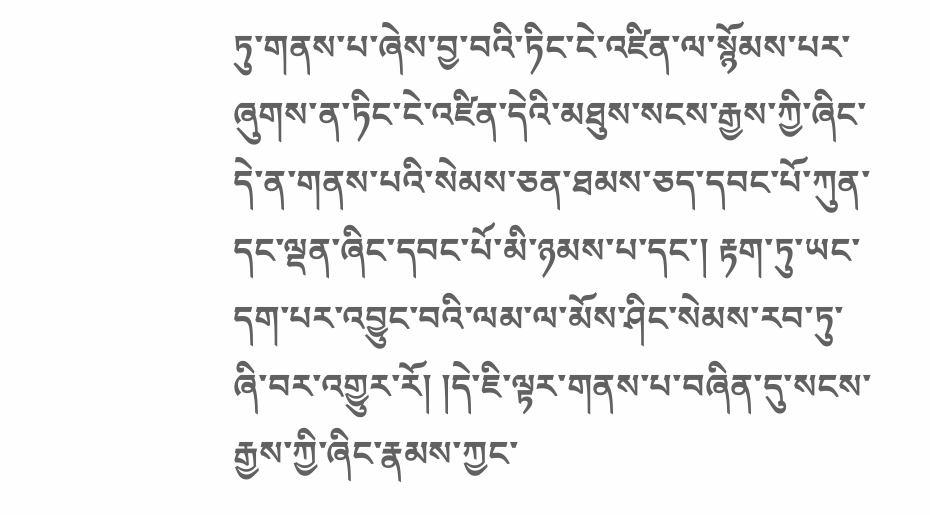ཏུ་གནས་པ་ཞེས་བྱ་བའི་ཏིང་ངེ་འཛིན་ལ་སྙོམས་པར་ཞུགས་ན་ཏིང་ངེ་འཛིན་དེའི་མཐུས་སངས་རྒྱས་ཀྱི་ཞིང་དེ་ན་གནས་པའི་སེམས་ཅན་ཐམས་ཅད་དབང་པོ་ཀུན་དང་ལྡན་ཞིང་དབང་པོ་མི་ཉམས་པ་དང་། རྟག་ཏུ་ཡང་དག་པར་འབྱུང་བའི་ལམ་ལ་མོས་ཤིང་སེམས་རབ་ཏུ་ཞི་བར་འགྱུར་རོ། །དེ་ཇི་ལྟར་གནས་པ་བཞིན་དུ་སངས་རྒྱས་ཀྱི་ཞིང་རྣམས་ཀྱང་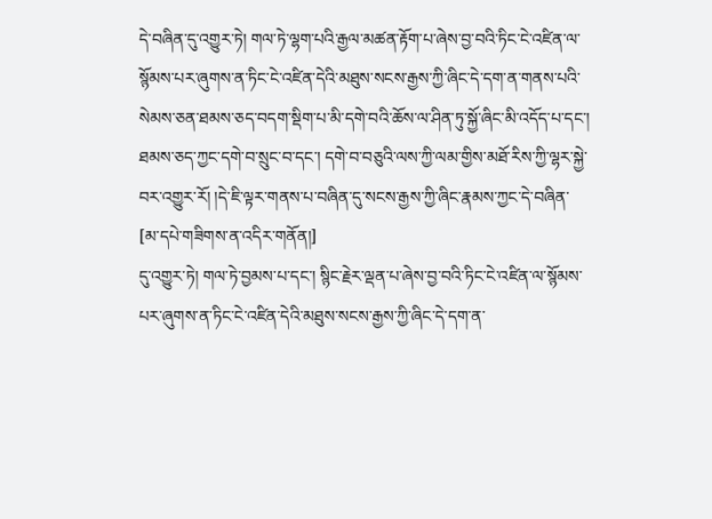དེ་བཞིན་དུ་འགྱུར་ཏེ། གལ་ཏེ་ལྷག་པའི་རྒྱལ་མཚན་རྟོག་པ་ཞེས་བྱ་བའི་ཏིང་ངེ་འཛིན་ལ་སྙོམས་པར་ཞུགས་ན་ཏིང་ངེ་འཛིན་དེའི་མཐུས་སངས་རྒྱས་ཀྱི་ཞིང་དེ་དག་ན་གནས་པའི་སེམས་ཅན་ཐམས་ཅད་བདག་སྡིག་པ་མི་དགེ་བའི་ཆོས་ལ་ཤིན་ཏུ་སྐྱོ་ཞིང་མི་འདོད་པ་དང་། ཐམས་ཅད་ཀྱང་དགེ་བ་སྲུང་བ་དང་། དགེ་བ་བཅུའི་ལས་ཀྱི་ལམ་གྱིས་མཐོ་རིས་ཀྱི་ལྷར་སྐྱེ་བར་འགྱུར་རོ། །དེ་ཇི་ལྟར་གནས་པ་བཞིན་དུ་སངས་རྒྱས་ཀྱི་ཞིང་རྣམས་ཀྱང་དེ་བཞིན་
[མ་དཔེ་གཟིགས་ན་འདིར་གནོན།]
དུ་འགྱུར་ཏེ། གལ་ཏེ་བྱམས་པ་དང་། སྙིང་རྗེར་ལྡན་པ་ཞེས་བྱ་བའི་ཏིང་ངེ་འཛིན་ལ་སྙོམས་པར་ཞུགས་ན་ཏིང་ངེ་འཛིན་དེའི་མཐུས་སངས་རྒྱས་ཀྱི་ཞིང་དེ་དག་ན་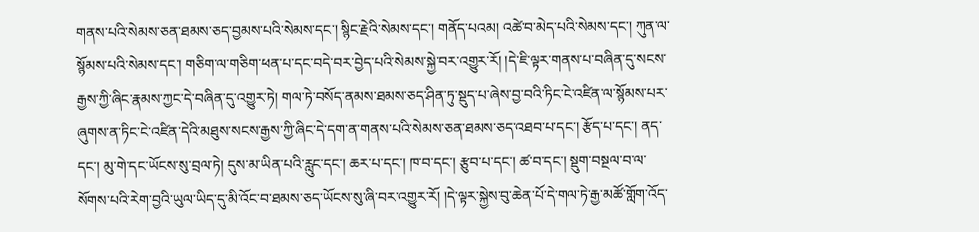གནས་པའི་སེམས་ཅན་ཐམས་ཅད་བྱམས་པའི་སེམས་དང་། སྙིང་རྗེའི་སེམས་དང་། གནོད་པའམ། འཚེ་བ་མེད་པའི་སེམས་དང་། ཀུན་ལ་སྙོམས་པའི་སེམས་དང་། གཅིག་ལ་གཅིག་ཕན་པ་དང་བདེ་བར་བྱེད་པའི་སེམས་སྐྱེ་བར་འགྱུར་རོ། །དེ་ཇི་ལྟར་གནས་པ་བཞིན་དུ་སངས་རྒྱས་ཀྱི་ཞིང་རྣམས་ཀྱང་དེ་བཞིན་དུ་འགྱུར་ཏེ། གལ་ཏེ་བསོད་ནམས་ཐམས་ཅད་ཤིན་ཏུ་སྡུད་པ་ཞེས་བྱ་བའི་ཏིང་ངེ་འཛིན་ལ་སྙོམས་པར་ཞུགས་ན་ཏིང་ངེ་འཛིན་དེའི་མཐུས་སངས་རྒྱས་ཀྱི་ཞིང་དེ་དག་ན་གནས་པའི་སེམས་ཅན་ཐམས་ཅད་འཐབ་པ་དང་། རྩོད་པ་དང་། ནད་དང་། མུ་གེ་དང་ཡོངས་སུ་བྲལ་ཏེ། དུས་མ་ཡིན་པའི་རླུང་དང་། ཆར་པ་དང་། ཁ་བ་དང་། རྩུབ་པ་དང་། ཚ་བ་དང་། སྡུག་བསྔལ་བ་ལ་སོགས་པའི་རེག་བྱའི་ཡུལ་ཡིད་དུ་མི་འོང་བ་ཐམས་ཅད་ཡོངས་སུ་ཞི་བར་འགྱུར་རོ། །དེ་ལྟར་སྐྱེས་བུ་ཆེན་པོ་དེ་གལ་ཏེ་རྒྱ་མཚོ་གློག་འོད་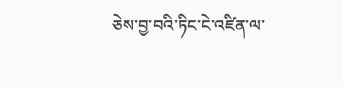ཅེས་བྱ་བའི་ཏིང་ངེ་འཛིན་ལ་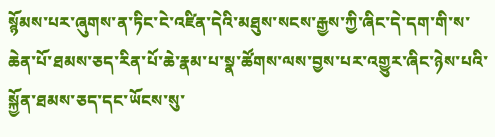སྙོམས་པར་ཞུགས་ན་ཏིང་ངེ་འཛིན་དེའི་མཐུས་སངས་རྒྱས་ཀྱི་ཞིང་དེ་དག་གི་ས་ཆེན་པོ་ཐམས་ཅད་རིན་པོ་ཆེ་རྣམ་པ་སྣ་ཚོགས་ལས་བྱས་པར་འགྱུར་ཞིང་ཉེས་པའི་སྐྱོན་ཐམས་ཅད་དང་ཡོངས་སུ་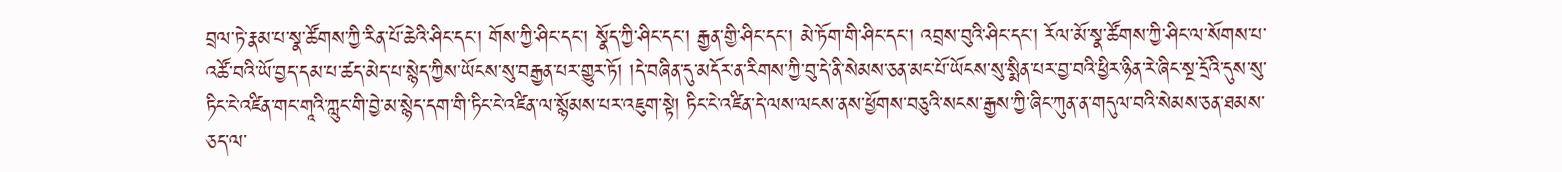བྲལ་ཏེ་རྣམ་པ་སྣ་ཚོགས་ཀྱི་རིན་པོ་ཆེའི་ཤིང་དང་། གོས་ཀྱི་ཤིང་དང་། སྣོད་ཀྱི་ཤིང་དང་། རྒྱན་གྱི་ཤིང་དང་། མེ་ཏོག་གི་ཤིང་དང་། འབྲས་བུའི་ཤིང་དང་། རོལ་མོ་སྣ་ཚོགས་ཀྱི་ཤིང་ལ་སོགས་པ་འཚོ་བའི་ཡོ་བྱད་དམ་པ་ཚད་མེད་པ་སྙེད་ཀྱིས་ཡོངས་སུ་བརྒྱན་པར་གྱུར་ཏོ། །དེ་བཞིན་དུ་མདོར་ན་རིགས་ཀྱི་བུ་དེ་ནི་སེམས་ཅན་མང་པོ་ཡོངས་སུ་སྨིན་པར་བྱ་བའི་ཕྱིར་ཉིན་རེ་ཞིང་སྔ་དྲོའི་དུས་སུ་ཏིང་ངེ་འཛིན་གང་གཱའི་ཀླུང་གི་བྱེ་མ་སྙེད་དག་གི་ཏིང་ངེ་འཛིན་ལ་སྙོམས་པར་འཇུག་སྟེ། ཏིང་ངེ་འཛིན་དེ་ལས་ལངས་ནས་ཕྱོགས་བཅུའི་སངས་རྒྱས་ཀྱི་ཞིང་ཀུན་ན་གདུལ་བའི་སེམས་ཅན་ཐམས་ཅད་ལ་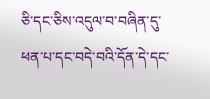ཅི་དང་ཅིས་འདུལ་བ་བཞིན་དུ་ཕན་པ་དང་བདེ་བའི་དོན་དེ་དང་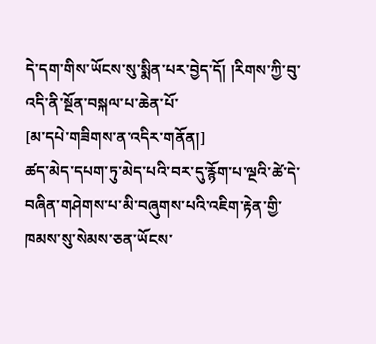དེ་དག་གིས་ཡོངས་སུ་སྨིན་པར་བྱེད་དོ། །རིགས་ཀྱི་བུ་འདི་ནི་སྔོན་བསྐལ་པ་ཆེན་པོ་
[མ་དཔེ་གཟིགས་ན་འདིར་གནོན།]
ཚད་མེད་དཔག་ཏུ་མེད་པའི་བར་དུ་རྙོག་པ་ལྔའི་ཚེ་དེ་བཞིན་གཤེགས་པ་མི་བཞུགས་པའི་འཇིག་རྟེན་གྱི་ཁམས་སུ་སེམས་ཅན་ཡོངས་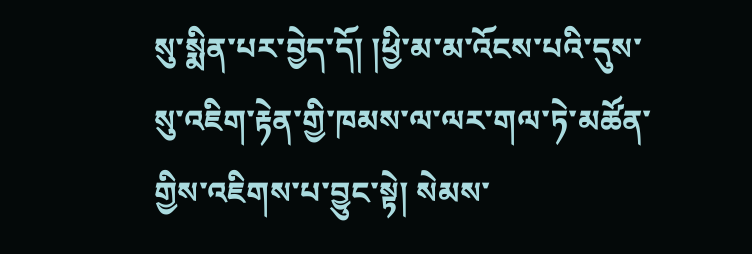སུ་སྨིན་པར་བྱེད་དོ། །ཕྱི་མ་མ་འོངས་པའི་དུས་སུ་འཇིག་རྟེན་གྱི་ཁམས་ལ་ལར་གལ་ཏེ་མཚོན་གྱིས་འཇིགས་པ་བྱུང་སྟེ། སེམས་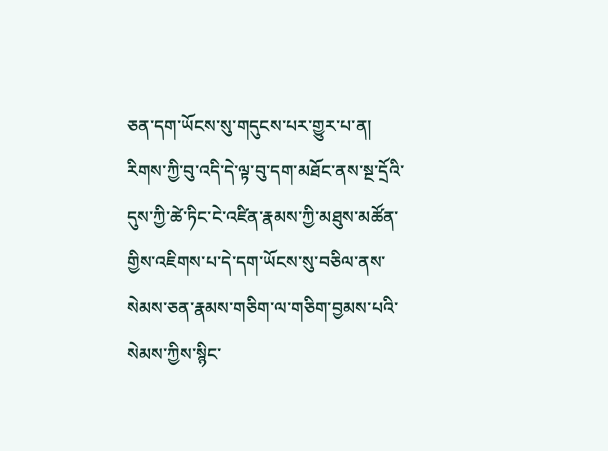ཅན་དག་ཡོངས་སུ་གདུངས་པར་གྱུར་པ་ན། རིགས་ཀྱི་བུ་འདི་དེ་ལྟ་བུ་དག་མཐོང་ནས་སྔ་དྲོའི་དུས་ཀྱི་ཚེ་ཏིང་ངེ་འཛིན་རྣམས་ཀྱི་མཐུས་མཚོན་གྱིས་འཇིགས་པ་དེ་དག་ཡོངས་སུ་བཅིལ་ནས་སེམས་ཅན་རྣམས་གཅིག་ལ་གཅིག་བྱམས་པའི་སེམས་ཀྱིས་སྙིང་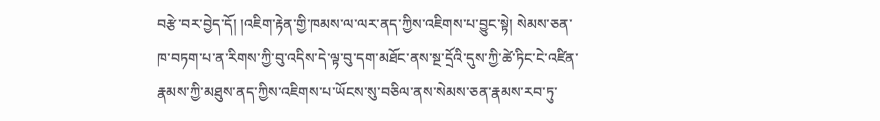བརྩེ་བར་བྱེད་དོ། །འཇིག་རྟེན་གྱི་ཁམས་ལ་ལར་ནད་ཀྱིས་འཇིགས་པ་བྱུང་སྟེ། སེམས་ཅན་ཁ་བཏག་པ་ན་རིགས་ཀྱི་བུ་འདིས་དེ་ལྟ་བུ་དག་མཐོང་ནས་སྔ་དྲོའི་དུས་ཀྱི་ཚེ་ཏིང་ངེ་འཛིན་རྣམས་ཀྱི་མཐུས་ནད་ཀྱིས་འཇིགས་པ་ཡོངས་སུ་བཅིལ་ནས་སེམས་ཅན་རྣམས་རབ་ཏུ་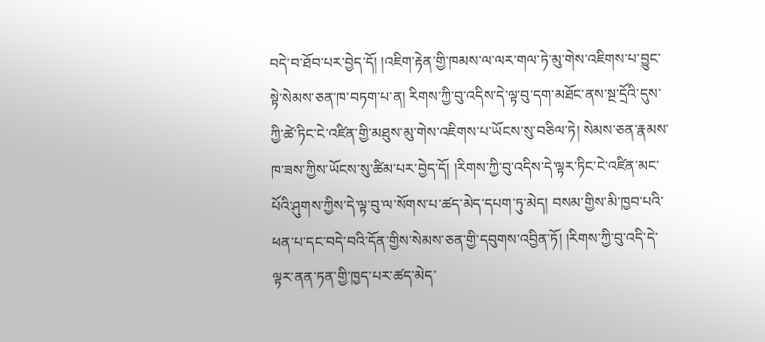བདེ་བ་ཐོབ་པར་བྱེད་དོ། །འཇིག་རྟེན་གྱི་ཁམས་ལ་ལར་གལ་ཏེ་མུ་གེས་འཇིགས་པ་བྱུང་སྟེ་སེམས་ཅན་ཁ་བཏག་པ་ན། རིགས་ཀྱི་བུ་འདིས་དེ་ལྟ་བུ་དག་མཐོང་ནས་སྔ་དྲོའི་དུས་ཀྱི་ཚེ་ཏིང་ངེ་འཛིན་གྱི་མཐུས་མུ་གེས་འཇིགས་པ་ཡོངས་སུ་བཅིལ་ཏེ། སེམས་ཅན་རྣམས་ཁ་ཟས་ཀྱིས་ཡོངས་སུ་ཚིམ་པར་བྱེད་དོ། །རིགས་ཀྱི་བུ་འདིས་དེ་ལྟར་ཏིང་ངེ་འཛིན་མང་པོའི་ཤུགས་ཀྱིས་དེ་ལྟ་བུ་ལ་སོགས་པ་ཚད་མེད་དཔག་ཏུ་མེད། བསམ་གྱིས་མི་ཁྱབ་པའི་ཕན་པ་དང་བདེ་བའི་དོན་གྱིས་སེམས་ཅན་གྱི་དབུགས་འབྱིན་ཏོ། །རིགས་ཀྱི་བུ་འདི་དེ་ལྟར་ནན་ཏན་གྱི་ཁྱད་པར་ཚད་མེད་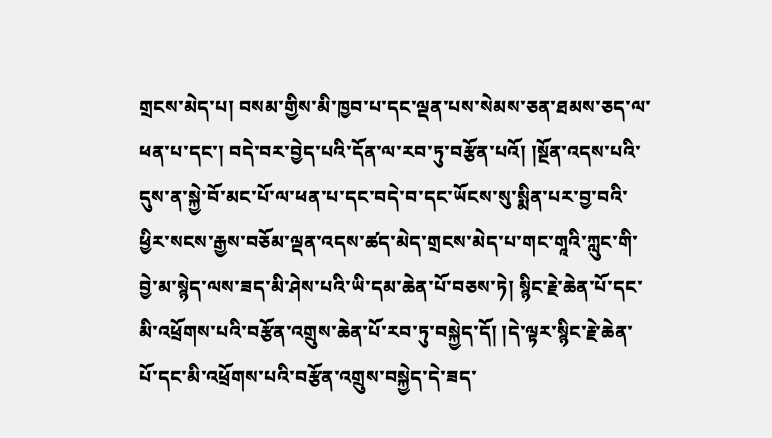གྲངས་མེད་པ། བསམ་གྱིས་མི་ཁྱབ་པ་དང་ལྡན་པས་སེམས་ཅན་ཐམས་ཅད་ལ་ཕན་པ་དང་། བདེ་བར་བྱེད་པའི་དོན་ལ་རབ་ཏུ་བརྩོན་པའོ། །སྔོན་འདས་པའི་དུས་ན་སྐྱེ་བོ་མང་པོ་ལ་ཕན་པ་དང་བདེ་བ་དང་ཡོངས་སུ་སྨིན་པར་བྱ་བའི་ཕྱིར་སངས་རྒྱས་བཅོམ་ལྡན་འདས་ཚད་མེད་གྲངས་མེད་པ་གང་གཱའི་ཀླུང་གི་བྱེ་མ་སྙེད་ལས་ཟད་མི་ཤེས་པའི་ཡི་དམ་ཆེན་པོ་བཅས་ཏེ། སྙིང་རྗེ་ཆེན་པོ་དང་མི་འཕྲོགས་པའི་བརྩོན་འགྲུས་ཆེན་པོ་རབ་ཏུ་བསྐྱེད་དོ། །དེ་ལྟར་སྙིང་རྗེ་ཆེན་པོ་དང་མི་འཕྲོགས་པའི་བརྩོན་འགྲུས་བསྐྱེད་དེ་ཟད་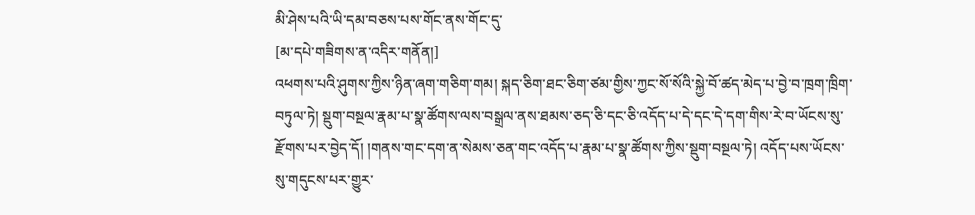མི་ཤེས་པའི་ཡི་དམ་བཅས་པས་གོང་ནས་གོང་དུ་
[མ་དཔེ་གཟིགས་ན་འདིར་གནོན།]
འཕགས་པའི་ཤུགས་ཀྱིས་ཉིན་ཞག་གཅིག་གམ། སྐད་ཅིག་ཐང་ཅིག་ཙམ་གྱིས་ཀྱང་སོ་སོའི་སྐྱེ་བོ་ཚད་མེད་པ་བྱེ་བ་ཁྲག་ཁྲིག་བཏུལ་ཏེ། སྡུག་བསྔལ་རྣམ་པ་སྣ་ཚོགས་ལས་བསྒྲལ་ནས་ཐམས་ཅད་ཅི་དང་ཅི་འདོད་པ་དེ་དང་དེ་དག་གིས་རེ་བ་ཡོངས་སུ་རྫོགས་པར་བྱེད་དོ། །གནས་གང་དག་ན་སེམས་ཅན་གང་འདོད་པ་རྣམ་པ་སྣ་ཚོགས་ཀྱིས་སྡུག་བསྔལ་ཏེ། འདོད་པས་ཡོངས་སུ་གདུངས་པར་གྱུར་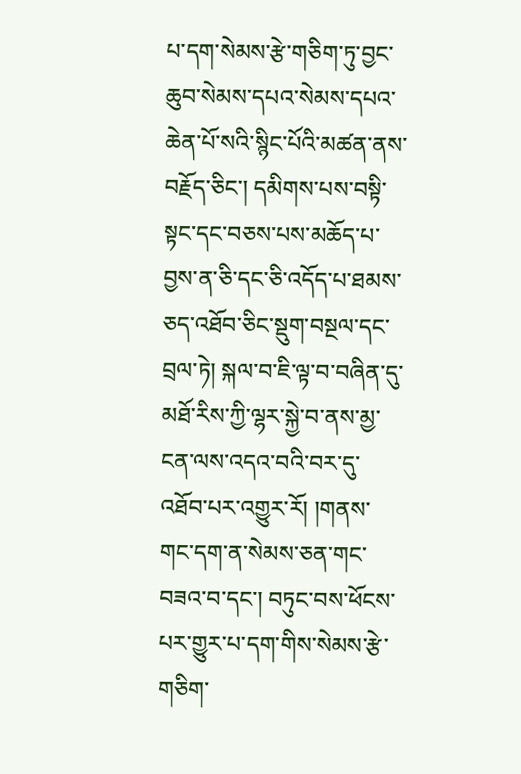པ་དག་སེམས་རྩེ་གཅིག་ཏུ་བྱང་ཆུབ་སེམས་དཔའ་སེམས་དཔའ་ཆེན་པོ་སའི་སྙིང་པོའི་མཚན་ནས་བརྗོད་ཅིང་། དམིགས་པས་བསྟི་སྟང་དང་བཅས་པས་མཆོད་པ་བྱས་ན་ཅི་དང་ཅི་འདོད་པ་ཐམས་ཅད་འཐོབ་ཅིང་སྡུག་བསྔལ་དང་བྲལ་ཏེ། སྐལ་བ་ཇི་ལྟ་བ་བཞིན་དུ་མཐོ་རིས་ཀྱི་ལྷར་སྐྱེ་བ་ནས་མྱ་ངན་ལས་འདའ་བའི་བར་དུ་འཐོབ་པར་འགྱུར་རོ། །གནས་གང་དག་ན་སེམས་ཅན་གང་བཟའ་བ་དང་། བཏུང་བས་ཕོངས་པར་གྱུར་པ་དག་གིས་སེམས་རྩེ་གཅིག་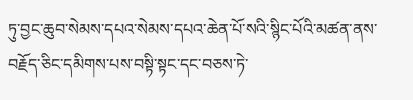ཏུ་བྱང་ཆུབ་སེམས་དཔའ་སེམས་དཔའ་ཆེན་པོ་སའི་སྙིང་པོའི་མཚན་ནས་བརྗོད་ཅིང་དམིགས་པས་བསྟི་སྟང་དང་བཅས་ཏེ་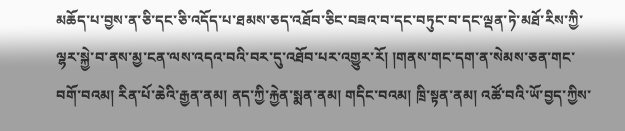མཆོད་པ་བྱས་ན་ཅི་དང་ཅི་འདོད་པ་ཐམས་ཅད་འཐོབ་ཅིང་བཟའ་བ་དང་བཏུང་བ་དང་ལྡན་ཏེ་མཐོ་རིས་ཀྱི་ལྷར་སྐྱེ་བ་ནས་མྱ་ངན་ལས་འདའ་བའི་བར་དུ་འཐོབ་པར་འགྱུར་རོ། །གནས་གང་དག་ན་སེམས་ཅན་གང་བགོ་བའམ། རིན་པོ་ཆེའི་རྒྱན་ནམ། ནད་ཀྱི་རྐྱེན་སྨན་ནམ། གདིང་བའམ། ཁྲི་སྟན་ནམ། འཚོ་བའི་ཡོ་བྱད་ཀྱིས་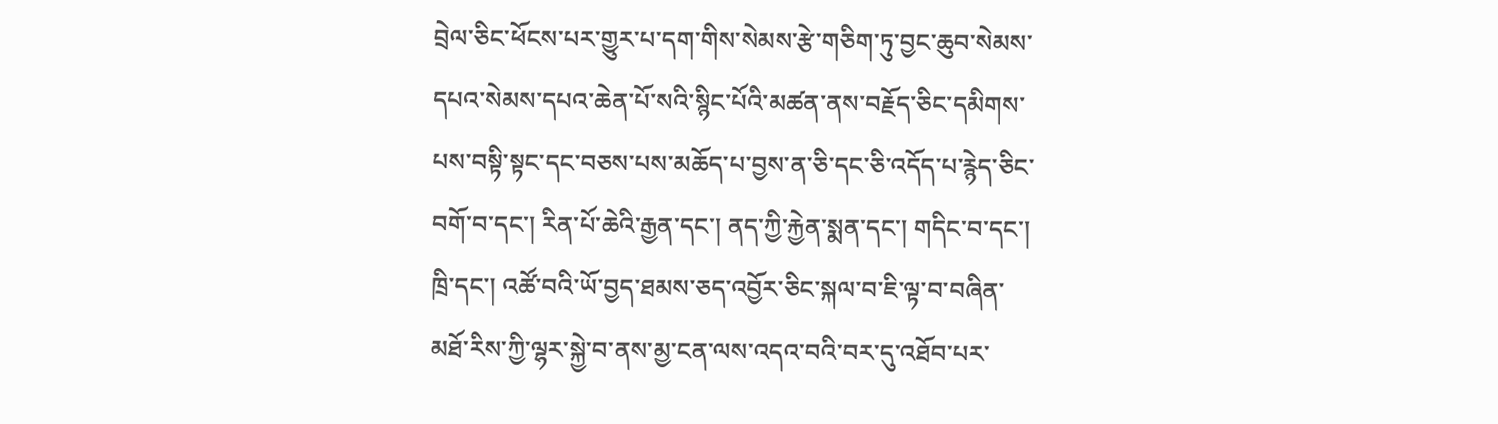བྲེལ་ཅིང་ཕོངས་པར་གྱུར་པ་དག་གིས་སེམས་རྩེ་གཅིག་ཏུ་བྱང་ཆུབ་སེམས་དཔའ་སེམས་དཔའ་ཆེན་པོ་སའི་སྙིང་པོའི་མཚན་ནས་བརྗོད་ཅིང་དམིགས་པས་བསྟི་སྟང་དང་བཅས་པས་མཆོད་པ་བྱས་ན་ཅི་དང་ཅི་འདོད་པ་རྙེད་ཅིང་བགོ་བ་དང་། རིན་པོ་ཆེའི་རྒྱན་དང་། ནད་ཀྱི་རྐྱེན་སྨན་དང་། གདིང་བ་དང་། ཁྲི་དང་། འཚོ་བའི་ཡོ་བྱད་ཐམས་ཅད་འབྱོར་ཅིང་སྐལ་བ་ཇི་ལྟ་བ་བཞིན་མཐོ་རིས་ཀྱི་ལྷར་སྐྱེ་བ་ནས་མྱ་ངན་ལས་འདའ་བའི་བར་དུ་འཐོབ་པར་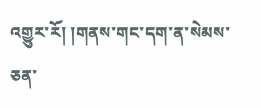འགྱུར་རོ། །གནས་གང་དག་ན་སེམས་ཅན་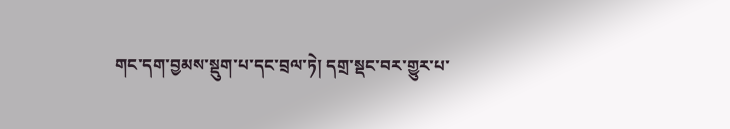གང་དག་བྱམས་སྡུག་པ་དང་བྲལ་ཏེ། དགྲ་སྡང་བར་གྱུར་པ་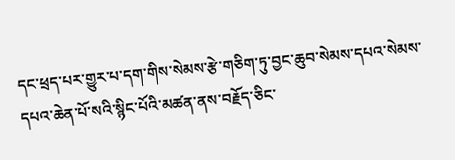དང་ཕྲད་པར་གྱུར་པ་དག་གིས་སེམས་རྩེ་གཅིག་ཏུ་བྱང་ཆུབ་སེམས་དཔའ་སེམས་དཔའ་ཆེན་པོ་སའི་སྙིང་པོའི་མཚན་ནས་བརྗོད་ཅིང་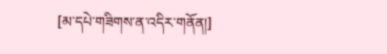[མ་དཔེ་གཟིགས་ན་འདིར་གནོན།]